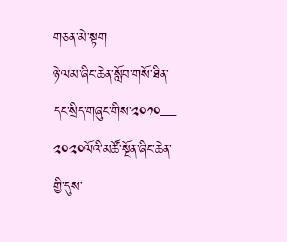གཅན་མེ་སྟག
ཉེ་ལམ་ཞིང་ཆེན་སློབ་གསོ་ཐིན་དང་སྲིད་གཞུང་གིས་༢༠༡༠— ༢༠༢༠ལོའི་མཚོ་སྔོན་ཞིང་ཆེན་གྱི་དུས་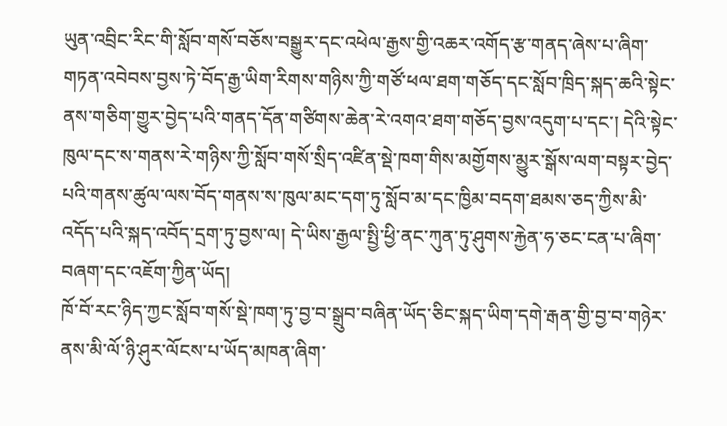ཡུན་འབྲིང་རིང་གི་སློབ་གསོ་བཅོས་བསྒྱུར་དང་འཕེལ་རྒྱས་གྱི་འཆར་འགོད་རྩ་གནད་ཞེས་པ་ཞིག་གཏན་འབེབས་བྱས་ཏེ་བོད་རྒྱ་ཡིག་རིགས་གཉིས་ཀྱི་གཙོ་ཕལ་ཐག་གཅོད་དང་སློབ་ཁྲིད་སྐད་ཆའི་སྟེང་ནས་གཅིག་གྱུར་བྱེད་པའི་གནད་དོན་གཙིགས་ཆེན་རེ་འགའ་ཐག་གཅོད་བྱས་འདུག་པ་དང་། དེའི་སྟེང་ཁུལ་དང་ས་གནས་རེ་གཉིས་ཀྱི་སློབ་གསོ་སྲིད་འཛིན་སྡེ་ཁག་གིས་མགྱོགས་མྱུར་སྒོས་ལག་བསྟར་བྱེད་པའི་གནས་ཚུལ་ལས་བོད་གནས་ས་ཁུལ་མང་དག་ཏུ་སློབ་མ་དང་ཁྱིམ་བདག་ཐམས་ཅད་ཀྱིས་མི་འདོད་པའི་སྐད་འབོད་དྲག་ཏུ་བྱས་ལ། དེ་ཡིས་རྒྱལ་སྤྱི་ཕྱི་ནང་ཀུན་ཏུ་ཤུགས་རྐྱེན་ཧ་ཅང་ངན་པ་ཞིག་བཞག་དང་འཇོག་ཀྱིན་ཡོད།
ཁོ་བོ་རང་ཉིད་ཀྱང་སློབ་གསོ་སྡེ་ཁག་ཏུ་བྱ་བ་སྒྲུབ་བཞིན་ཡོད་ཅིང་སྐད་ཡིག་དགེ་རྒན་གྱི་བྱ་བ་གཉེར་ནས་མི་ལོ་ཉི་ཤུར་ལོངས་པ་ཡོད་མཁན་ཞིག་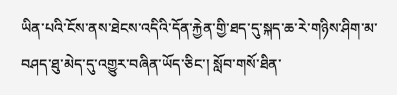ཡིན་པའི་ངོས་ནས་ཐེངས་འདིའི་དོན་རྐྱེན་གྱི་ཐད་དུ་སྐད་ཆ་རེ་གཉིས་ཤིག་མ་བཤད་ཐུ་མེད་དུ་འགྱུར་བཞིན་ཡོད་ཅིང་། སློབ་གསོ་ཐིན་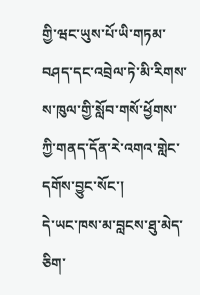གྱི་ཝང་ཡུས་པོ་ཡི་གཏམ་བཤད་དང་འབྲེལ་ཏེ་མི་རིགས་ས་ཁུལ་གྱི་སློབ་གསོ་ཕྱོགས་ཀྱི་གནད་དོན་རེ་འགའ་གླེང་དགོས་བྱུང་སོང་།
དེ་ཡང་ཁས་མ་བླངས་ཐུ་མེད་ཅིག་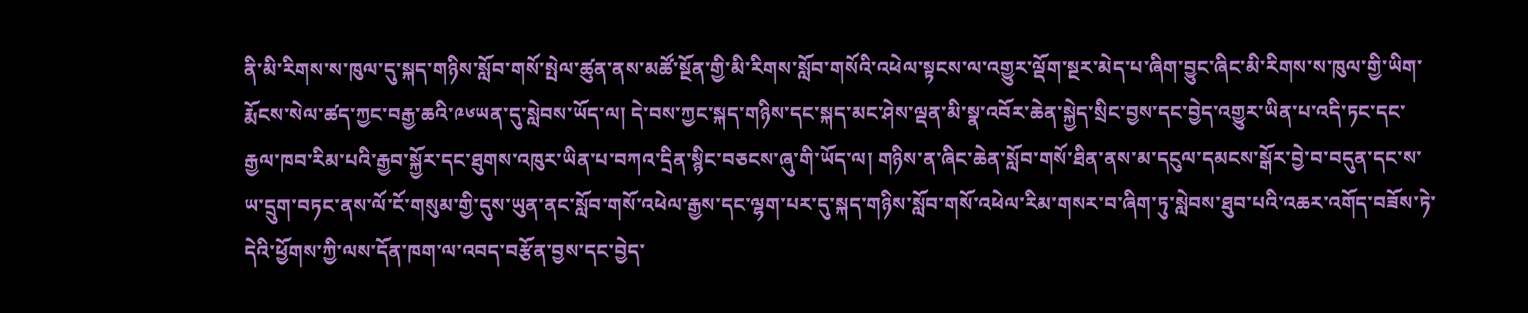ནི་མི་རིགས་ས་ཁུལ་དུ་སྐད་གཉིས་སློབ་གསོ་སྤེལ་ཚུན་ནས་མཚོ་སྔོན་གྱི་མི་རིགས་སློབ་གསོའི་འཕེལ་སྟངས་ལ་འགྱུར་ལྡོག་སྔར་མེད་པ་ཞིག་བྱུང་ཞིང་མི་རིགས་ས་ཁུལ་གྱི་ཡིག་རྨོངས་སེལ་ཚད་ཀྱང་བརྒྱ་ཆའི་༩༦ཡན་དུ་སླེབས་ཡོད་ལ། དེ་བས་ཀྱང་སྐད་གཉིས་དང་སྐད་མང་ཤེས་ལྡན་མི་སྣ་འབོར་ཆེན་སྐྱེད་སྲིང་བྱས་དང་བྱེད་འགྱུར་ཡིན་པ་འདི་ཏང་དང་རྒྱལ་ཁབ་རིམ་པའི་རྒྱབ་སྐྱོར་དང་ཐུགས་འཁུར་ཡིན་པ་བཀའ་དྲིན་སྙིང་བཅངས་ཞུ་གི་ཡོད་ལ། གཉིས་ན་ཞིང་ཆེན་སློབ་གསོ་ཐིན་ནས་མ་དངུལ་དམངས་སྒོར་བྱེ་བ་བདུན་དང་ས་ཡ་དྲུག་བཏང་ནས་ལོ་ངོ་གསུམ་གྱི་དུས་ཡུན་ནང་སློབ་གསོ་འཕེལ་རྒྱས་དང་ལྷག་པར་དུ་སྐད་གཉིས་སློབ་གསོ་འཕེལ་རིམ་གསར་བ་ཞིག་ཏུ་སླེབས་ཐུབ་པའི་འཆར་འགོད་བཟོས་ཏེ་དེའི་ཕྱོགས་ཀྱི་ལས་དོན་ཁག་ལ་འབད་བརྩོན་བྱས་དང་བྱེད་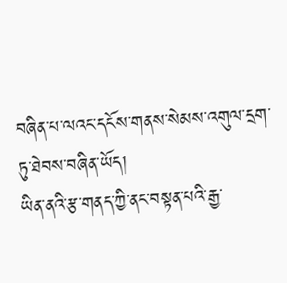བཞིན་པ་ལའང་དངོས་གནས་སེམས་འགུལ་དྲག་ཏུ་ཐེབས་བཞིན་ཡོད།
ཡིན་ནའི་རྩ་གནད་ཀྱི་ནང་བསྟན་པའི་རྒྱ་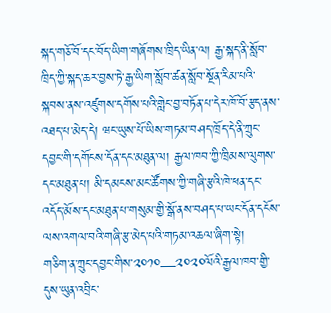སྐད་གཅོ་བོ་དང་བོད་ཡིག་གཞོགས་ཁྲིད་ཡིན་ལ། རྒྱ་སྐད་ནི་སློབ་ཁྲིད་ཀྱི་སྐད་ཆར་བྱས་ཏེ་རྒྱ་ཡིག་སློབ་ཚན་སློབ་སྔོན་རིམ་པའི་སྐབས་ནས་འཛུགས་དགོས་པའི་གླེང་བྱ་བཏོན་པ་དེར་ཁོ་བོ་རྩད་ནས་འཐད་པ་མེད་དེ། ཝང་ཡུས་པོ་ཡིས་གཏམ་བཤད་ཁྲོད་དེ་ནི་ཀྲུང་དབྱང་གི་དགོངས་དོན་དང་མཐུན་ལ། རྒྱལ་ཁབ་ཀྱི་ཁྲིམས་ལུགས་དང་མཐུན་པ། མི་དམངས་མང་ཚོགས་ཀྱི་གཞི་རྩའི་ཁེ་ཕན་དང་འདོད་མོས་དང་མཐུན་པ་གསུམ་གྱི་སྒོ་ནས་བཤད་པ་ཡང་དོན་དངོས་ལས་འགལ་བའི་གཞི་རྩ་མེད་པའི་གཏམ་འཆལ་ཞིག་སྟེ།
གཅིག་ན་ཀྲུང་དབྱང་གིས་༢༠༡༠—༢༠༢༠ལོའི་རྒྱལ་ཁབ་གྱི་དུས་ཡུན་འབྲིང་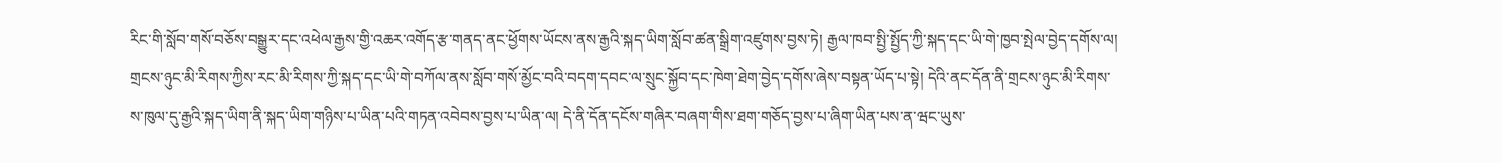རིང་གི་སློབ་གསོ་བཅོས་བསྒྱུར་དང་འཕེལ་རྒྱས་གྱི་འཆར་འགོད་རྩ་གནད་ནང་ཕྱོགས་ཡོངས་ནས་རྒྱའི་སྐད་ཡིག་སློབ་ཚན་སྒྲིག་འཛུགས་བྱས་ཏེ། རྒྱལ་ཁབ་སྤྱི་སྤྱོད་ཀྱི་སྐད་དང་ཡི་གེ་ཁྱབ་སྤེལ་བྱེད་དགོས་ལ། གྲངས་ཉུང་མི་རིགས་ཀྱིས་རང་མི་རིགས་ཀྱི་སྐད་དང་ཡི་གེ་བཀོལ་ནས་སློབ་གསོ་མྱོང་བའི་བདག་དབང་ལ་སྲུང་སྐྱོབ་དང་ཁེག་ཐེག་བྱེད་དགོས་ཞེས་བསྟན་ཡོད་པ་སྟེ། དེའི་ནང་དོན་ནི་གྲངས་ཉུང་མི་རིགས་ས་ཁུལ་དུ་རྒྱའི་སྐད་ཡིག་ནི་སྐད་ཡིག་གཉིས་པ་ཡིན་པའི་གཏན་འབེབས་བྱས་པ་ཡིན་ལ། དེ་ནི་དོན་དངོས་གཞིར་བཞག་གིས་ཐག་གཅོད་བྱས་པ་ཞིག་ཡིན་པས་ན་ཝང་ཡུས་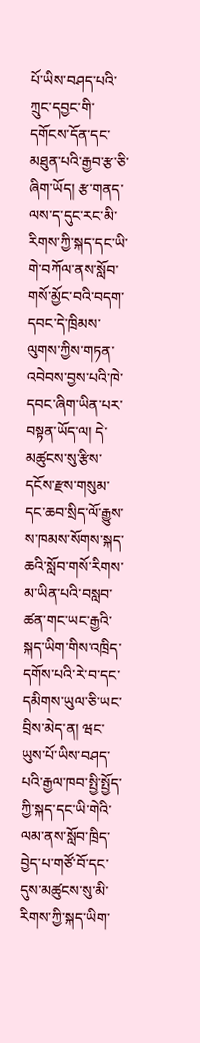པོ་ཡིས་བཤད་པའི་ཀྲུང་དབྱང་གི་དགོངས་དོན་དང་མཐུན་པའི་རྒྱབ་རྩ་ཅི་ཞིག་ཡོད། རྩ་གནད་ལས་ད་དུང་རང་མི་རིགས་ཀྱི་སྐད་དང་ཡི་གེ་བཀོལ་ནས་སློབ་གསོ་མྱོང་བའི་བདག་དབང་དེ་ཁྲིམས་ལུགས་ཀྱིས་གཏན་འབེབས་བྱས་པའི་ཁེ་དབང་ཞིག་ཡིན་པར་བསྟན་ཡོད་ལ། དེ་མཚུངས་སུ་རྩིས་དངོས་རྫས་གསུམ་དང་ཆབ་སྲིད་ལོ་རྒྱུས་ས་ཁམས་སོགས་སྐད་ཆའི་སློབ་གསོ་རིགས་མ་ཡིན་པའི་བསླབ་ཚན་གང་ཡང་རྒྱའི་སྐད་ཡིག་གིས་འཁྲིད་དགོས་པའི་རེ་བ་དང་དམིགས་ཡུལ་ཅི་ཡང་བྲིས་མེད་ན། ཝང་ཡུས་པོ་ཡིས་བཤད་པའི་རྒྱལ་ཁབ་སྤྱི་སྤྱོད་ཀྱི་སྐད་དང་ཡི་གེའི་ལམ་ནས་སློབ་ཁྲིད་བྱེད་པ་གཙོ་བོ་དང་དུས་མཚུངས་སུ་མི་རིགས་ཀྱི་སྐད་ཡིག་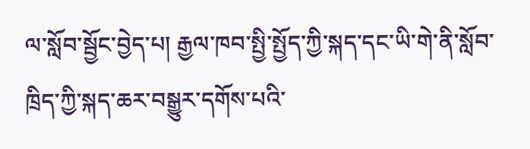ལ་སློབ་སྦྱོང་བྱེད་པ། རྒྱལ་ཁབ་སྤྱི་སྤྱོད་ཀྱི་སྐད་དང་ཡི་གེ་ནི་སློབ་ཁྲིད་ཀྱི་སྐད་ཆར་བསྒྱུར་དགོས་པའི་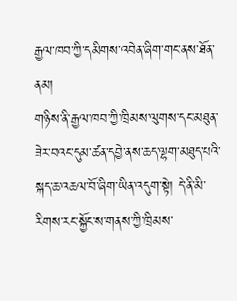རྒྱལ་ཁབ་ཀྱི་དམིགས་འབེན་ཞིག་གང་ནས་ཐོན་ནམ།
གཉིས་ནི་རྒྱལ་ཁབ་ཀྱི་ཁྲིམས་ལུགས་དང་མཐུན་ཟེར་བའང་དུམ་ཚན་དབྱེ་ནས་ཆད་ལྷག་མཐུད་པའི་སྐད་ཆ་འཆལ་བོ་ཞིག་ཡིན་འདུག་སྟེ། དེ་ནི་མི་རིགས་རང་སྐྱོང་ས་གནས་ཀྱི་ཁྲིམས་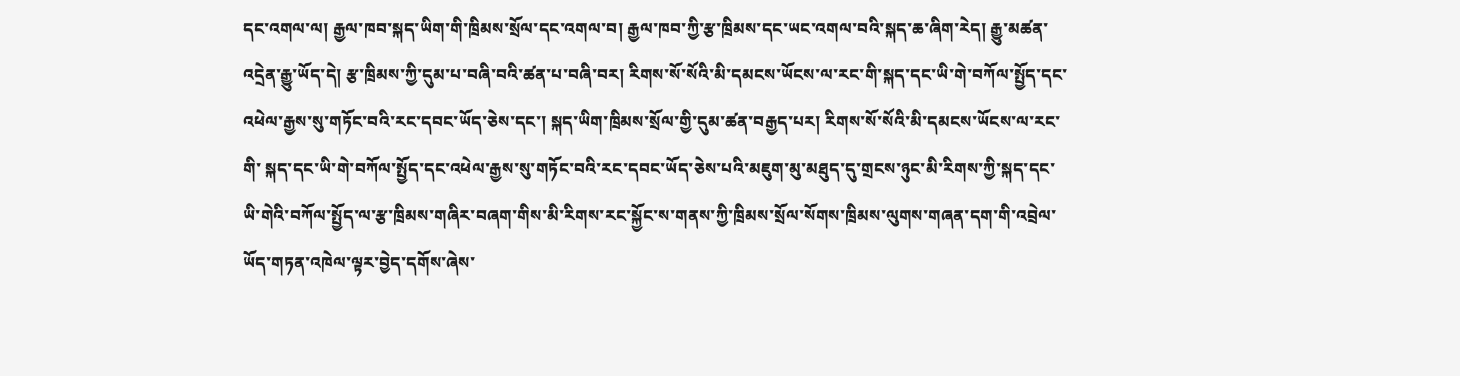དང་འགལ་ལ། རྒྱལ་ཁབ་སྐད་ཡིག་གི་ཁྲིམས་སྲོལ་དང་འགལ་བ། རྒྱལ་ཁབ་ཀྱི་རྩ་ཁྲིམས་དང་ཡང་འགལ་བའི་སྐད་ཆ་ཞིག་རེད། རྒྱུ་མཚན་འདྲེན་རྒྱུ་ཡོད་དེ། རྩ་ཁྲིམས་ཀྱི་དུམ་པ་བཞི་བའི་ཚན་པ་བཞི་བར། རིགས་སོ་སོའི་མི་དམངས་ཡོངས་ལ་རང་གི་སྐད་དང་ཡི་གེ་བཀོལ་སྤྱོད་དང་འཕེལ་རྒྱས་སུ་གཏོང་བའི་རང་དབང་ཡོད་ཅེས་དང་། སྐད་ཡིག་ཁྲིམས་སྲོལ་གྱི་དུམ་ཚན་བརྒྱད་པར། རིགས་སོ་སོའི་མི་དམངས་ཡོངས་ལ་རང་གི་ སྐད་དང་ཡི་གེ་བཀོལ་སྤྱོད་དང་འཕེལ་རྒྱས་སུ་གཏོང་བའི་རང་དབང་ཡོད་ཅེས་པའི་མཇུག་མུ་མཐུད་དུ་གྲངས་ཉུང་མི་རིགས་ཀྱི་སྐད་དང་ཡི་གེའི་བཀོལ་སྤྱོད་ལ་རྩ་ཁྲིམས་གཞིར་བཞག་གིས་མི་རིགས་རང་སྐྱོང་ས་གནས་ཀྱི་ཁྲིམས་སྲོལ་སོགས་ཁྲིམས་ལུགས་གཞན་དག་གི་འབྲེལ་ཡོད་གཏན་འཁེལ་ལྟར་བྱེད་དགོས་ཞེས་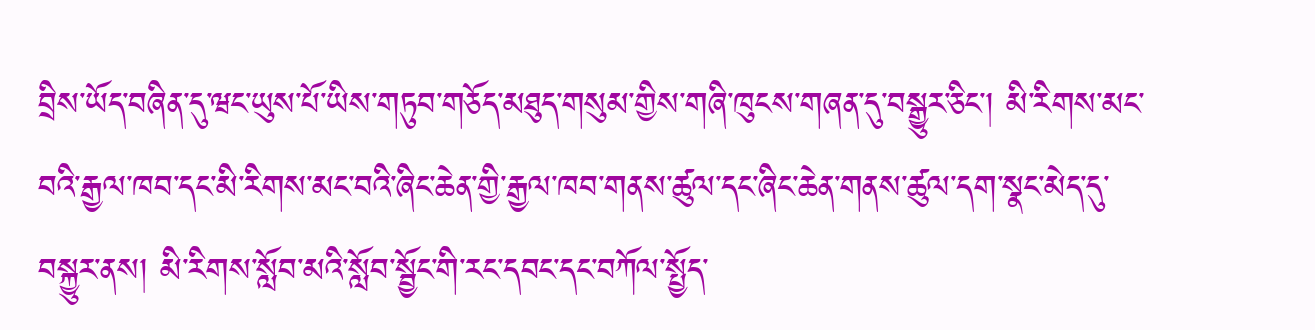བྲིས་ཡོད་བཞིན་དུ་ཝང་ཡུས་པོ་ཡིས་གཏུབ་གཅོད་མཐུད་གསུམ་གྱིས་གཞི་ཁུངས་གཞན་དུ་བསྒྱུར་ཅིང་། མི་རིགས་མང་བའི་རྒྱལ་ཁབ་དང་མི་རིགས་མང་བའི་ཞིང་ཆེན་གྱི་རྒྱལ་ཁབ་གནས་ཚུལ་དང་ཞིང་ཆེན་གནས་ཚུལ་དག་སྣང་མེད་དུ་བསྐྱུར་ནས། མི་རིགས་སློབ་མའི་སློབ་སྦྱོང་གི་རང་དབང་དང་བཀོལ་སྤྱོད་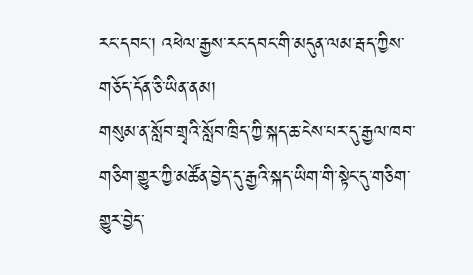རང་དབང་། འཕེལ་རྒྱས་རང་དབང་གི་མདུན་ལམ་རྦད་ཀྱིས་གཅོད་དོན་ཅི་ཡིན་ནམ།
གསུམ་ན་སློབ་གྲྭའི་སློབ་ཁྲིད་ཀྱི་སྐད་ཆ་ངེས་པར་དུ་རྒྱལ་ཁབ་གཅིག་གྱུར་ཀྱི་མཚོན་བྱེད་དུ་རྒྱའི་སྐད་ཡིག་གི་སྟེང་དུ་གཅིག་གྱུར་བྱེད་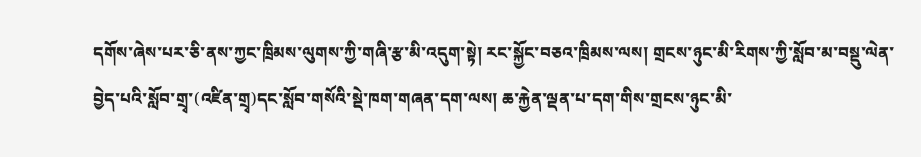དགོས་ཞེས་པར་ཅི་ནས་ཀྱང་ཁྲིམས་ལུགས་ཀྱི་གཞི་རྩ་མི་འདུག་སྟེ། རང་སྐྱོང་བཅའ་ཁྲིམས་ལས། གྲངས་ཉུང་མི་རིགས་ཀྱི་སློབ་མ་བསྡུ་ལེན་བྱེད་པའི་སློབ་གྲྭ་(འཛིན་གྲྭ)དང་སློབ་གསོའི་སྡེ་ཁག་གཞན་དག་ལས། ཆ་རྐྱེན་ལྡན་པ་དག་གིས་གྲངས་ཉུང་མི་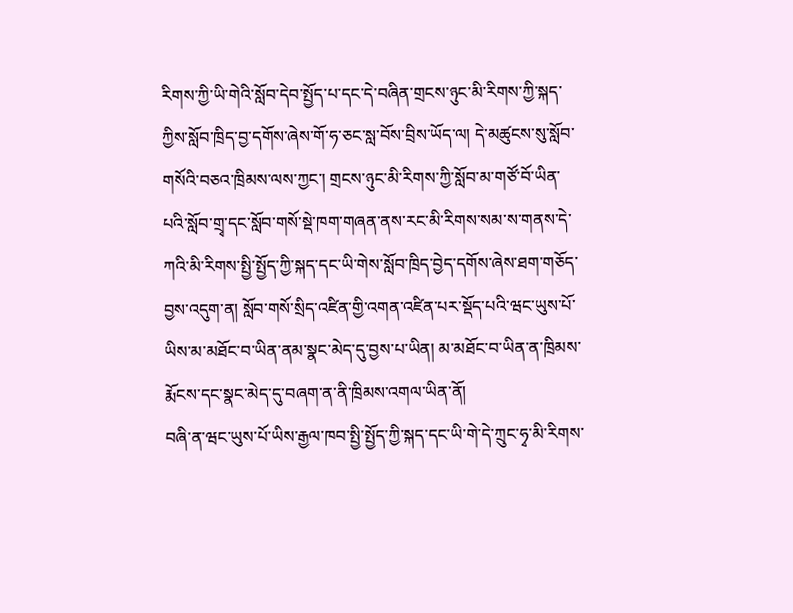རིགས་ཀྱི་ཡི་གེའི་སློབ་དེབ་སྤྱོད་པ་དང་དེ་བཞིན་གྲངས་ཉུང་མི་རིགས་ཀྱི་སྐད་ཀྱིས་སློབ་ཁྲིད་བྱ་དགོས་ཞེས་གོ་ཧ་ཅང་སླ་བོས་བྲིས་ཡོད་ལ། དེ་མཚུངས་སུ་སློབ་གསོའི་བཅའ་ཁྲིམས་ལས་ཀྱང་། གྲངས་ཉུང་མི་རིགས་ཀྱི་སློབ་མ་གཙོ་བོ་ཡིན་པའི་སློབ་གྲྭ་དང་སློབ་གསོ་སྡེ་ཁག་གཞན་ནས་རང་མི་རིགས་སམ་ས་གནས་དེ་ཀའི་མི་རིགས་སྤྱི་སྤྱོད་ཀྱི་སྐད་དང་ཡི་གེས་སློབ་ཁྲིད་བྱེད་དགོས་ཞེས་ཐག་གཅོད་བྱས་འདུག་ན། སློབ་གསོ་སྲིད་འཛིན་གྱི་འགན་འཛིན་པར་སྡོད་པའི་ཝང་ཡུས་པོ་ཡིས་མ་མཐོང་བ་ཡིན་ནམ་སྣང་མེད་དུ་བྱས་པ་ཡིན། མ་མཐོང་བ་ཡིན་ན་ཁྲིམས་རྨོངས་དང་སྣང་མེད་དུ་བཞག་ན་ནི་ཁྲིམས་འགལ་ཡིན་ནོ།
བཞི་ན་ཝང་ཡུས་པོ་ཡིས་རྒྱལ་ཁབ་སྤྱི་སྤྱོད་ཀྱི་སྐད་དང་ཡི་གེ་དེ་ཀྲུང་ཧྭ་མི་རིགས་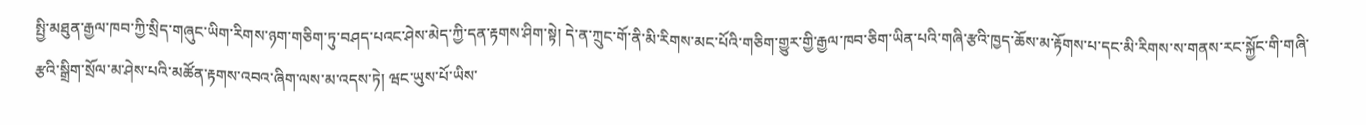སྤྱི་མཐུན་རྒྱལ་ཁབ་ཀྱི་སྲིད་གཞུང་ཡིག་རིགས་ཉག་གཅིག་ཏུ་བཤད་པའང་ཤེས་མེད་ཀྱི་དན་རྟགས་ཤིག་སྟེ། དེ་ན་ཀྲུང་གོ་ནི་མི་རིགས་མང་པོའི་གཅིག་གྱུར་གྱི་རྒྱལ་ཁབ་ཅིག་ཡིན་པའི་གཞི་རྩའི་ཁྱད་ཆོས་མ་རྟོགས་པ་དང་མི་རིགས་ས་གནས་རང་སྐྱོང་གི་གཞི་རྩའི་སྒྲིག་སྲོལ་མ་ཤེས་པའི་མཚོན་རྟགས་འབའ་ཞིག་ལས་མ་འདས་ཏེ། ཝང་ཡུས་པོ་ཡིས་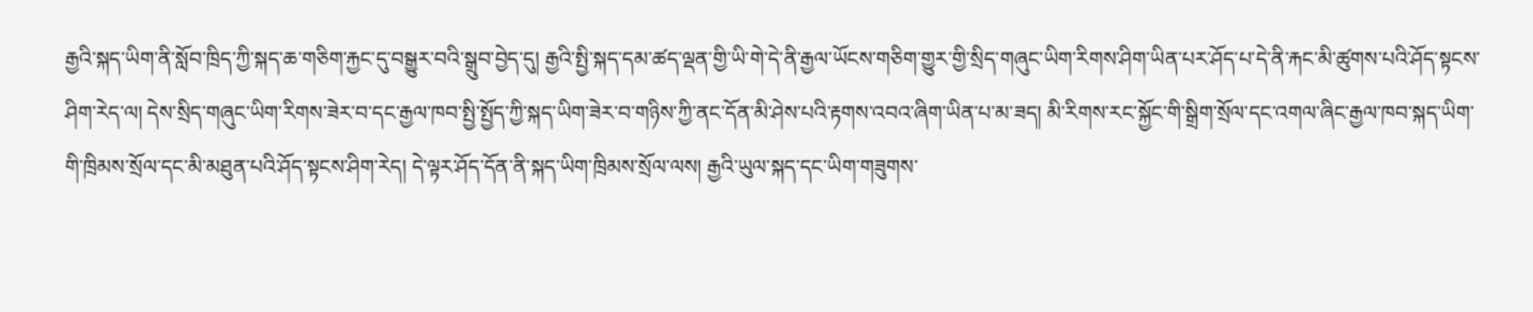རྒྱའི་སྐད་ཡིག་ནི་སློབ་ཁྲིད་ཀྱི་སྐད་ཆ་གཅིག་རྐྱང་དུ་བསྒྱུར་བའི་སྒྲུབ་བྱེད་དུ། རྒྱའི་སྤྱི་སྐད་དམ་ཚད་ལྡན་གྱི་ཡི་གེ་དེ་ནི་རྒྱལ་ཡོངས་གཅིག་གྱུར་གྱི་སྲིད་གཞུང་ཡིག་རིགས་ཤིག་ཡིན་པར་ཤོད་པ་དེ་ནི་རྐང་མི་ཚུགས་པའི་ཤོད་སྟངས་ཤིག་རེད་ལ། དེས་སྲིད་གཞུང་ཡིག་རིགས་ཟེར་བ་དང་རྒྱལ་ཁབ་སྤྱི་སྤྱོད་ཀྱི་སྐད་ཡིག་ཟེར་བ་གཉིས་ཀྱི་ནང་དོན་མི་ཤེས་པའི་རྟགས་འབའ་ཞིག་ཡིན་པ་མ་ཟད། མི་རིགས་རང་སྐྱོང་གི་སྒྲིག་སྲོལ་དང་འགལ་ཞིང་རྒྱལ་ཁབ་སྐད་ཡིག་གི་ཁྲིམས་སྲོལ་དང་མི་མཐུན་པའི་ཤོད་སྟངས་ཤིག་རེད། དེ་ལྟར་ཤོད་དོན་ནི་སྐད་ཡིག་ཁྲིམས་སྲོལ་ལས། རྒྱའི་ཡུལ་སྐད་དང་ཡིག་གཟུགས་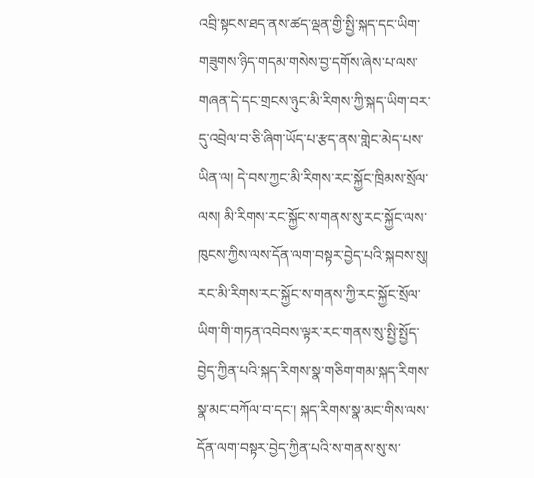འབྲི་སྟངས་ཐད་ནས་ཚད་ལྡན་གྱི་སྤྱི་སྐད་དང་ཡིག་གཟུགས་ཉིད་གདམ་གསེས་བྱ་དགོས་ཞེས་པ་ལས་གཞན་དེ་དང་གྲངས་ཉུང་མི་རིགས་ཀྱི་སྐད་ཡིག་བར་དུ་འབྲེལ་བ་ཅི་ཞིག་ཡོད་པ་རྩད་ནས་གླེང་མེད་པས་ཡིན་ལ། དེ་བས་ཀྱང་མི་རིགས་རང་སྐྱོང་ཁྲིམས་སྲོལ་ལས། མི་རིགས་རང་སྐྱོང་ས་གནས་སུ་རང་སྐྱོང་ལས་ཁུངས་ཀྱིས་ལས་དོན་ལག་བསྟར་བྱེད་པའི་སྐབས་སུ། རང་མི་རིགས་རང་སྐྱོང་ས་གནས་ཀྱི་རང་སྐྱོང་སྲོལ་ཡིག་གི་གཏན་འབེབས་ལྟར་རང་གནས་སུ་སྤྱི་སྤྱོད་བྱེད་ཀྱིན་པའི་སྐད་རིགས་སྣ་གཅིག་གམ་སྐད་རིགས་སྣ་མང་བཀོལ་བ་དང་། སྐད་རིགས་སྣ་མང་གིས་ལས་དོན་ལག་བསྟར་བྱེད་ཀྱིན་པའི་ས་གནས་སུ་ས་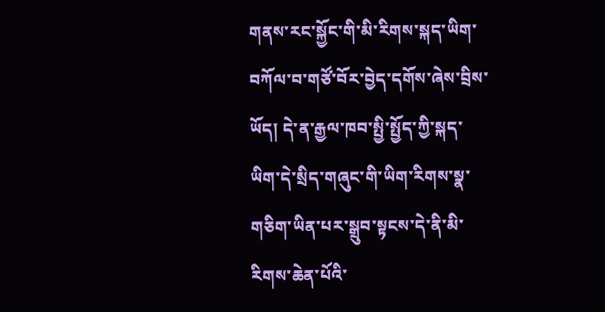གནས་རང་སྐྱོང་གི་མི་རིགས་སྐད་ཡིག་བཀོལ་བ་གཙོ་བོར་བྱེད་དགོས་ཞེས་བྲིས་ཡོད། དེ་ན་རྒྱལ་ཁབ་སྤྱི་སྤྱོད་ཀྱི་སྐད་ཡིག་དེ་སྲིད་གཞུང་གི་ཡིག་རིགས་སྣ་གཅིག་ཡིན་པར་སྒྲུབ་སྟངས་དེ་ནི་མི་རིགས་ཆེན་པོའི་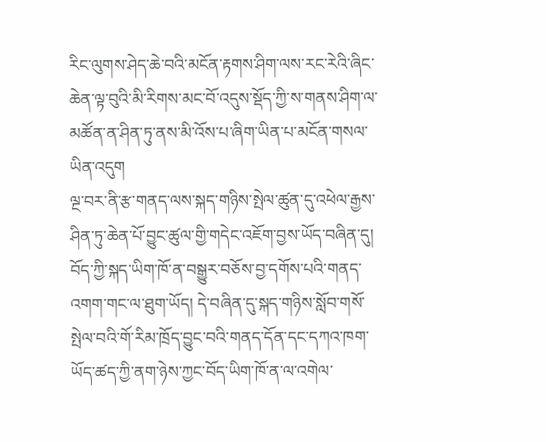རིང་ལུགས་ཤེད་ཆེ་བའི་མངོན་རྟགས་ཤིག་ལས་རང་རེའི་ཞིང་ཆེན་ལྟ་བུའི་མི་རིགས་མང་བོ་འདུས་སྡོད་ཀྱི་ས་གནས་ཤིག་ལ་མཚོན་ན་ཤིན་ཏུ་ནས་མི་འོས་པ་ཞིག་ཡིན་པ་མངོན་གསལ་ཡིན་འདུག
ལྔ་བར་ནི་རྩ་གནད་ལས་སྐད་གཉིས་སྤེལ་ཚུན་དུ་འཕེལ་རྒྱས་ཤིན་ཏུ་ཆེན་པོ་བྱུང་ཚུལ་གྱི་གདེང་འཇོག་བྱས་ཡོད་བཞིན་དུ། བོད་ཀྱི་སྐད་ཡིག་ཁོ་ན་བསྒྱུར་བཅོས་བྱ་དགོས་པའི་གནད་འགག་གང་ལ་ཐུག་ཡོད། དེ་བཞིན་དུ་སྐད་གཉིས་སློབ་གསོ་སྤེལ་བའི་གོ་རིམ་ཁྲོད་བྱུང་བའི་གནད་དོན་དང་དཀའ་ཁག་ཡོད་ཚད་ཀྱི་ནག་ཉེས་ཀྱང་བོད་ཡིག་ཁོ་ན་ལ་འགེལ་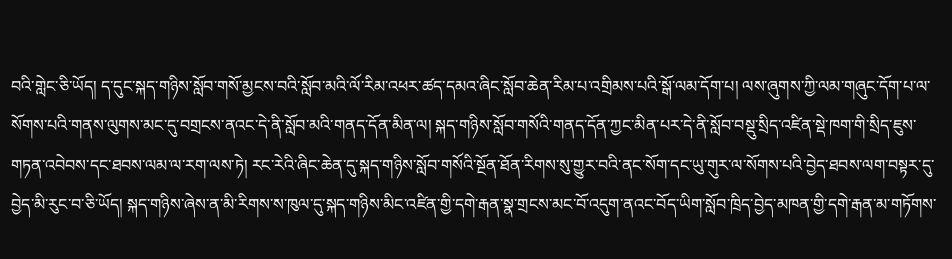བའི་གླེང་ཅི་ཡོད། ད་དུང་སྐད་གཉིས་སློབ་གསོ་མྱངས་བའི་སློབ་མའི་ལོ་རིམ་འཕར་ཚད་དམའ་ཞིང་སློབ་ཆེན་རིམ་པ་འགྲིམས་པའི་སྒོ་ལམ་དོག་པ། ལས་ཞུགས་ཀྱི་ལམ་གཞུང་དོག་པ་ལ་སོགས་པའི་གནས་ལུགས་མང་དུ་བགྲངས་ནའང་དེ་ནི་སློབ་མའི་གནད་དོན་མིན་ལ། སྐད་གཉིས་སློབ་གསོའི་གནད་དོན་ཀྱང་མིན་པར་དེ་ནི་སློབ་བསྡུ་སྲིད་འཛིན་སྡེ་ཁག་གི་སྲིད་ཇུས་གཏན་འབེབས་དང་ཐབས་ལམ་ལ་རག་ལས་ཏེ། རང་རེའི་ཞིང་ཆེན་དུ་སྐད་གཉིས་སློབ་གསོའི་སྔོན་ཐོན་རིགས་སུ་གྱུར་བའི་ནང་སོག་དང་ཡུ་གུར་ལ་སོགས་པའི་བྱེད་ཐབས་ལག་བསྟར་དུ་བྱེད་མི་རུང་བ་ཅི་ཡོད། སྐད་གཉིས་ཞེས་ན་མི་རིགས་ས་ཁུལ་དུ་སྐད་གཉིས་མིང་འཛིན་གྱི་དགེ་རྒན་སྣ་གྲངས་མང་བོ་འདུག་ནའང་བོད་ཡིག་སློབ་ཁྲིད་བྱེད་མཁན་གྱི་དགེ་རྒན་མ་གཏོགས་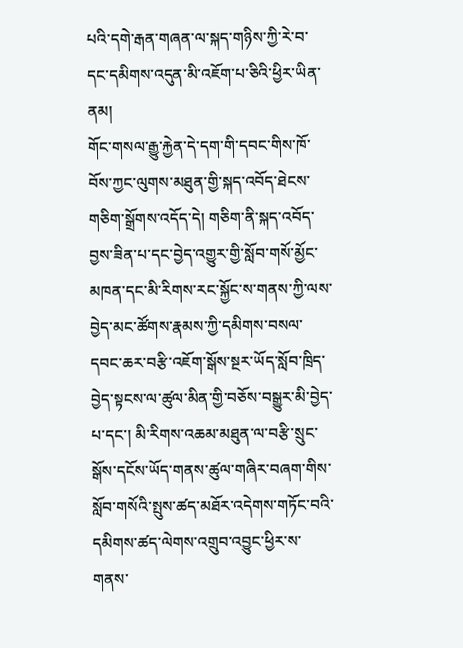པའི་དགེ་རྒན་གཞན་ལ་སྐད་གཉིས་ཀྱི་རེ་བ་དང་དམིགས་འདུན་མི་འཇོག་པ་ཅིའི་ཕྱིར་ཡིན་ནམ།
གོང་གསལ་རྒྱུ་རྐྱེན་དེ་དག་གི་དབང་གིས་ཁོ་བོས་ཀྱང་ལུགས་མཐུན་གྱི་སྐད་འབོད་ཐེངས་གཅིག་སྒྲོགས་འདོད་དེ། གཅིག་ནི་སྐད་འབོད་བྱས་ཟིན་པ་དང་བྱེད་འགྱུར་གྱི་སློབ་གསོ་མྱོང་མཁན་དང་མི་རིགས་རང་སྐྱོང་ས་གནས་ཀྱི་ལས་བྱེད་མང་ཚོགས་རྣམས་ཀྱི་དམིགས་བསལ་དབང་ཆར་བརྩི་འཇོག་སྒོས་སྔར་ཡོད་སློབ་ཁྲིད་བྱེད་སྟངས་ལ་ཚུལ་མིན་གྱི་བཅོས་བསྒྱུར་མི་བྱེད་པ་དང་། མི་རིགས་འཆམ་མཐུན་ལ་བརྩི་སྲུང་སྒོས་དངོས་ཡོད་གནས་ཚུལ་གཞིར་བཞག་གིས་སློབ་གསོའི་སྤུས་ཚད་མཐོར་འདེགས་གཏོང་བའི་དམིགས་ཚད་ལེགས་འགྲུབ་འབྱུང་ཕྱིར་ས་གནས་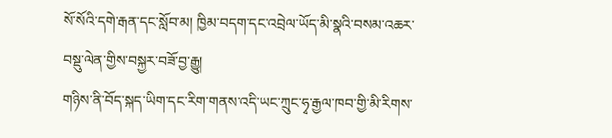སོ་སོའི་དགེ་རྒན་དང་སློབ་མ། ཁྱིམ་བདག་དང་འབྲེལ་ཡོད་མི་སྣའི་བསམ་འཆར་བསྡུ་ལེན་གྱིས་བསྐྱར་བཟོ་བྱ་རྒྱུ།
གཉིས་ནི་བོད་སྐད་ཡིག་དང་རིག་གནས་འདི་ཡང་ཀྲུང་ཧྭ་རྒྱལ་ཁབ་གྱི་མི་རིགས་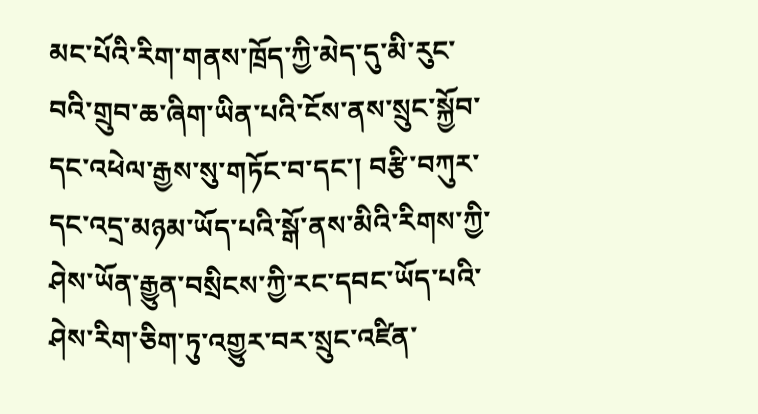མང་པོའི་རིག་གནས་ཁྲོད་ཀྱི་མེད་དུ་མི་རུང་བའི་གྲུབ་ཆ་ཞིག་ཡིན་པའི་ངོས་ནས་སྲུང་སྐྱོབ་དང་འཕེལ་རྒྱས་སུ་གཏོང་བ་དང་། བརྩི་བཀུར་དང་འདྲ་མཉམ་ཡོད་པའི་སྒོ་ནས་མིའི་རིགས་ཀྱི་ཤེས་ཡོན་རྒྱུན་བསྲིངས་ཀྱི་རང་དབང་ཡོད་པའི་ཤེས་རིག་ཅིག་ཏུ་འགྱུར་བར་སྲུང་འཛིན་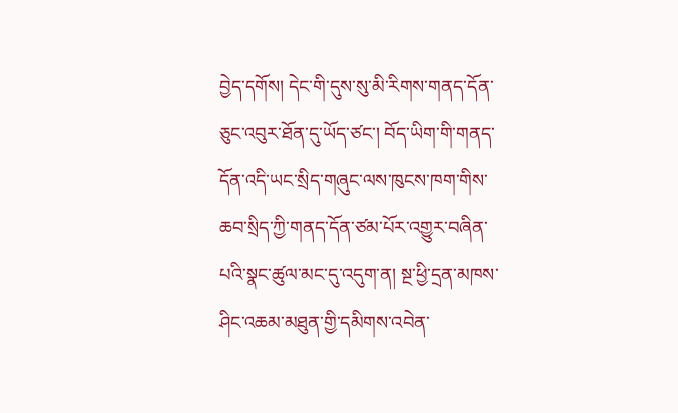བྱེད་དགོས། དེང་གི་དུས་སུ་མི་རིགས་གནད་དོན་ཅུང་འབུར་ཐོན་དུ་ཡོད་ཙང་། བོད་ཡིག་གི་གནད་དོན་འདི་ཡང་སྲིད་གཞུང་ལས་ཁུངས་ཁག་གིས་ཆབ་སྲིད་ཀྱི་གནད་དོན་ཙམ་པོར་འགྱུར་བཞིན་པའི་སྣང་ཚུལ་མང་དུ་འདུག་ན། སྔ་ཕྱི་དྲན་མཁས་ཤིང་འཆམ་མཐུན་གྱི་དམིགས་འབེན་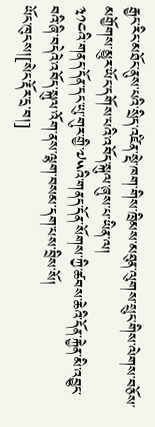རྒྱང་རིང་མཐོང་ནུས་པའི་སྲིད་འཛིན་སྡེ་ཁག་གིས་ཁྲིམས་མཐུན་ལུགས་སྲུང་གིས་ལེགས་བཅོས་མགྱོགས་མྱུར་ཡོང་དགོས་པའི་འབོད་སྐུལ་ཞུས་པ་ཡིན་ལ།
༣༡༤འི་གནད་དོན་དང་ཡུ་གུར་གྱི་༧༥འི་གནད་དོན་སོགས་ཀྱི་ཚབས་ཆེའི་དོན་རྐྱེན་མི་འབྱུང་བའི་ཞི་བདེའེ་འབོད་སྐུལ་འོག་ནས་ལྷག་བསམ་དག་པས་བྲིས་སོ།
ཡོང་ཁུངས།[སེང་རྡོར་དྲ་བ།]